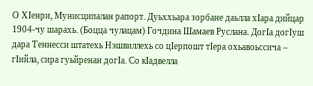О ХIенри, Мунисципалан рапорт. Дуьххьара зорбане даьлла хIара дийцар 1904-чу шарахь. (Боцца чулацам) Гочдина Шамаев Руслана. ДогIа догIуш дара Теннесси штатехь Нэшвиллехь со цIерпошт тIера охьавоьссича – гIийла, сира гуьйренан догIа. Со кIадвелла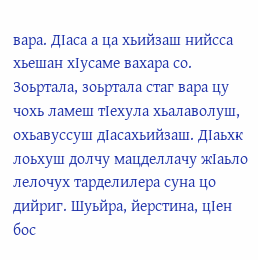вара. ДIаса а ца хьийзаш нийсса хьешан хIусаме вахара со. Зоьртала, зоьртала стаг вара цу чохь ламеш тIехула хьалаволуш, охьавуссуш дIасахьийзаш. ДIаьхк лоьхуш долчу мацделлачу жIаьло лелочух тарделилера суна цо дийриг. Шуьйра, йерстина, цIен бос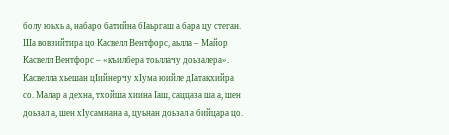болу юьхь а, набаро батийна бIаьргаш а бара цу стеган. Ша вовзийтира цо Касвелл Вентфорс, аьлла – Майор Касвелл Вентфорс – «къилбера тоьллачу доьзалера». Касвелла хьешан цIийнерчу хIума юийле дIатакхийра со. Малар а дехна, тхойша хиина Iаш, саццаза ша а, шен доьзал а, шен хIусамнана а, цуьнан доьзал а бийцара цо.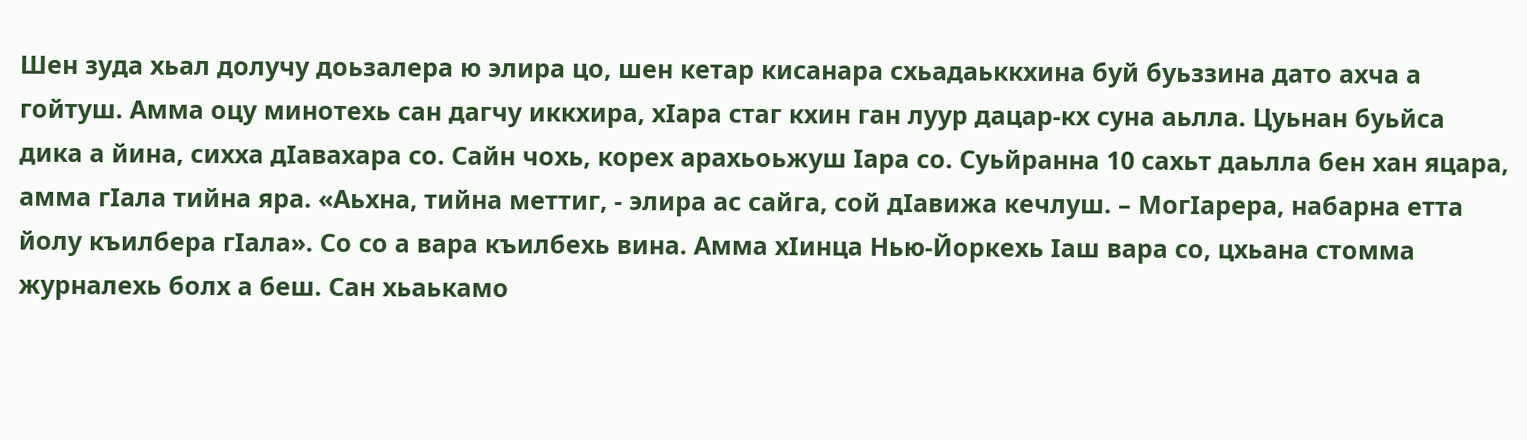Шен зуда хьал долучу доьзалера ю элира цо, шен кетар кисанара схьадаьккхина буй буьззина дато ахча а гойтуш. Амма оцу минотехь сан дагчу иккхира, хIара стаг кхин ган луур дацар-кх суна аьлла. Цуьнан буьйса дика а йина, сихха дIавахара со. Сайн чохь, корех арахьоьжуш Iара со. Суьйранна 10 сахьт даьлла бен хан яцара, амма гIала тийна яра. «Аьхна, тийна меттиг, - элира ас сайга, сой дIавижа кечлуш. – МогIарера, набарна етта йолу къилбера гIала». Со со а вара къилбехь вина. Амма хIинца Нью-Йоркехь Iаш вара со, цхьана стомма журналехь болх а беш. Сан хьаькамо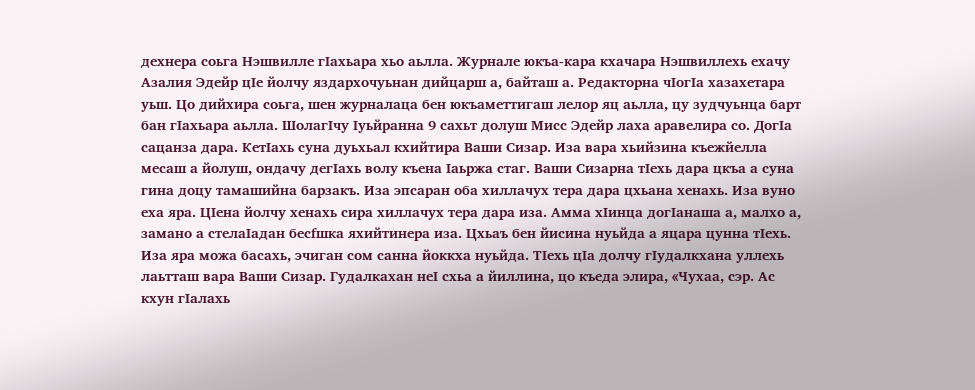дехнера соьга Нэшвилле гIахьара хьо аьлла. Журнале юкъа-кара кхачара Нэшвиллехь ехачу Азалия Эдейр цIе йолчу яздархочуьнан дийцарш а, байташ а. Редакторна чIогIа хазахетара уьш. Цо дийхира соьга, шен журналаца бен юкъаметтигаш лелор яц аьлла, цу зудчуьнца барт бан гIахьара аьлла. ШолагIчу Iуьйранна 9 сахьт долуш Мисс Эдейр лаха аравелира со. ДогIа сацанза дара. КетIахь суна дуьхьал кхийтира Ваши Сизар. Иза вара хьийзина къежйелла месаш а йолуш, ондачу дегIахь волу къена Iаьржа стаг. Ваши Сизарна тIехь дара цкъа а суна гина доцу тамашийна барзакъ. Иза эпсаран оба хиллачух тера дара цхьана хенахь. Иза вуно еха яра. ЦIена йолчу хенахь сира хиллачух тера дара иза. Амма хIинца догIанаша а, малхо а, замано а стелаIадан бесfшка яхийтинера иза. Цхьаъ бен йисина нуьйда а яцара цунна тIехь. Иза яра можа басахь, эчиган сом санна йоккха нуьйда. ТIехь цIа долчу гIудалкхана уллехь лаьтташ вара Ваши Сизар. Гудалкахан неI схьа а йиллина, цо къеда элира, «Чухаа, сэр. Ас кхун гIалахь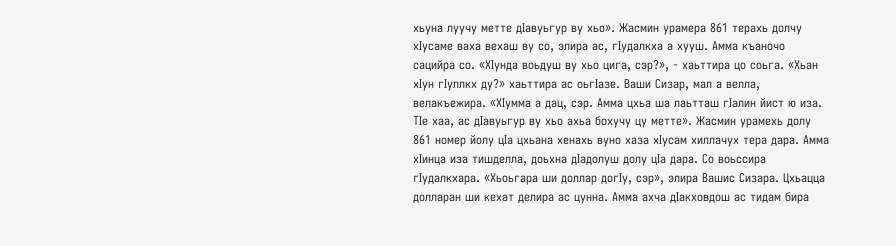хьуна луучу метте дIавуьгур ву хьо». Жасмин урамера 861 терахь долчу хIусаме ваха вехаш ву со, элира ас, гIудалкха а хууш. Амма къаночо сацийра со. «ХIунда воьдуш ву хьо цига, сэр?», - хаьттира цо соьга. «Хьан хIун гIуллкх ду?» хаьттира ас оьгIазе. Ваши Сизар, мал а велла, велакъежира. «ХIумма а дац, сэр. Амма цхьа ша лаьтташ гIалин йист ю иза. ТIе хаа, ас дIавуьгур ву хьо ахьа бохучу цу метте». Жасмин урамехь долу 861 номер йолу цIа цхьана хенахь вуно хаза хIусам хиллачух тера дара. Амма хIинца иза тишделла, доьхна дIадолуш долу цIа дара. Со воьссира гIудалкхара. «Хьоьгара ши доллар догIу, сэр», элира Вашис Сизара. Цхьацца долларан ши кехат делира ас цунна. Амма ахча дIакховдош ас тидам бира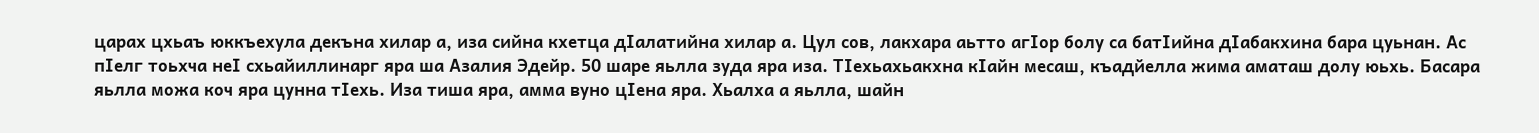царах цхьаъ юккъехула декъна хилар а, иза сийна кхетца дIалатийна хилар а. Цул сов, лакхара аьтто агIор болу са батIийна дIабакхина бара цуьнан. Ас пIелг тоьхча неI схьайиллинарг яра ша Азалия Эдейр. 50 шаре яьлла зуда яра иза. ТIехьахьакхна кIайн месаш, къадйелла жима аматаш долу юьхь. Басара яьлла можа коч яра цунна тIехь. Иза тиша яра, амма вуно цIена яра. Хьалха а яьлла, шайн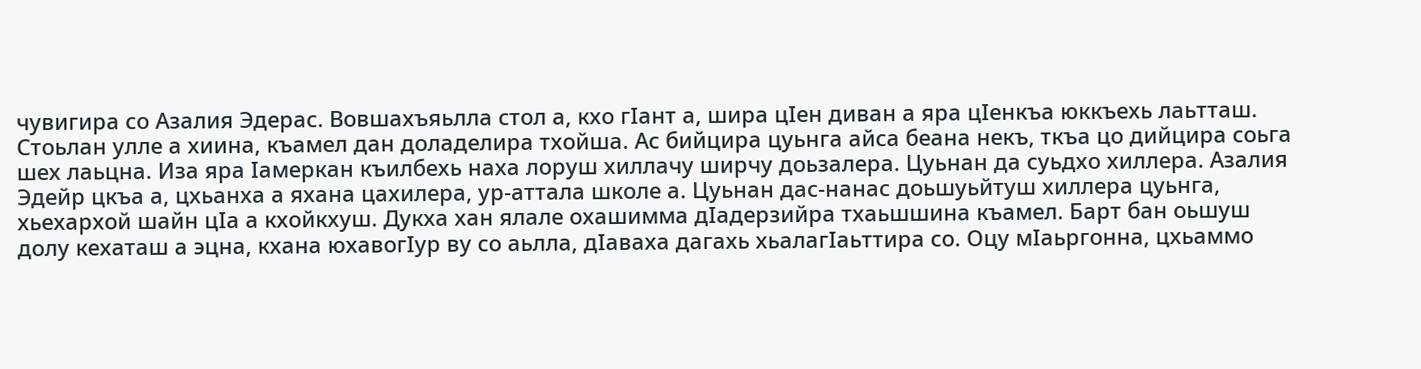чувигира со Азалия Эдерас. Вовшахъяьлла стол а, кхо гIант а, шира цIен диван а яра цIенкъа юккъехь лаьтташ. Стоьлан улле а хиина, къамел дан доладелира тхойша. Ас бийцира цуьнга айса беана некъ, ткъа цо дийцира соьга шех лаьцна. Иза яра Iамеркан къилбехь наха лоруш хиллачу ширчу доьзалера. Цуьнан да суьдхо хиллера. Азалия Эдейр цкъа а, цхьанха а яхана цахилера, ур-аттала школе а. Цуьнан дас-нанас доьшуьйтуш хиллера цуьнга, хьехархой шайн цIа а кхойкхуш. Дукха хан ялале охашимма дIадерзийра тхаьшшина къамел. Барт бан оьшуш долу кехаташ а эцна, кхана юхавогIур ву со аьлла, дIаваха дагахь хьалагIаьттира со. Оцу мIаьргонна, цхьаммо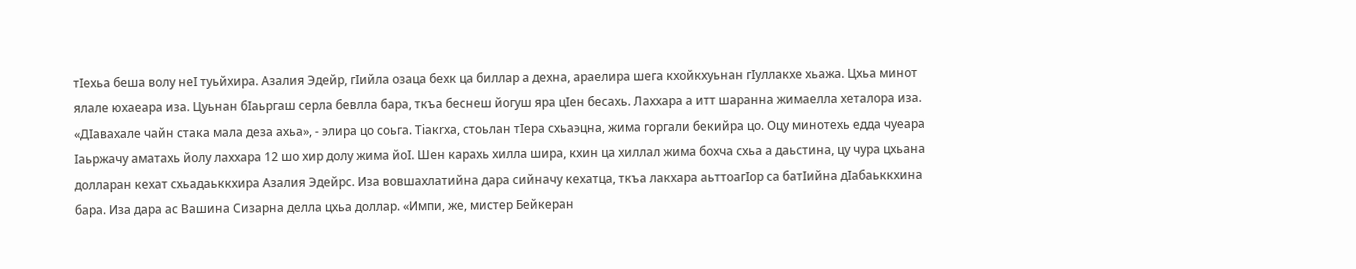тIехьа беша волу неI туьйхира. Азалия Эдейр, гIийла озаца бехк ца биллар а дехна, араелира шега кхойкхуьнан гIуллакхе хьажа. Цхьа минот ялале юхаеара иза. Цуьнан бIаьргаш серла бевлла бара, ткъа беснеш йогуш яра цIен бесахь. Лаххара а итт шаранна жимаелла хеталора иза. «ДIавахале чайн стака мала деза ахьа», - элира цо соьга. Тiакrха, стоьлан тIера схьаэцна, жима горгали бекийра цо. Оцу минотехь едда чуеара Iаьржачу аматахь йолу лаххара 12 шо хир долу жима йоI. Шен карахь хилла шира, кхин ца хиллал жима бохча схьа а даьстина, цу чура цхьана долларан кехат схьадаьккхира Азалия Эдейрс. Иза вовшахлатийна дара сийначу кехатца, ткъа лакхара аьттоагIор са батIийна дIабаьккхина бара. Иза дара ас Вашина Сизарна делла цхьа доллар. «Импи, же, мистер Бейкеран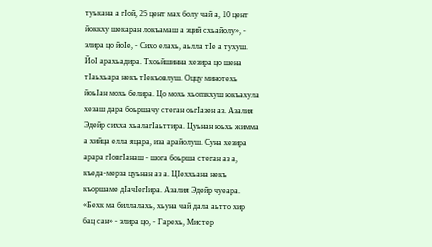туькана а гIой, 25 цент мах болу чай а, 10 цент йоккху шекаран локъамаш а эций схьайолу», - элира цо йоIе, - Сихо елахь, аьлла тIе а тухуш. ЙоI арахьадира. Тхоьйшинна хезира цо шена тIаьхьара некъ тIекъовлуш. Оццу минотехь йоьIан мохь белира. Цо мохь хьоmкхуш юкъахула хезаш дара боьршачу стеган оьгIазен аз. Азалия Эдейр сихха хьалагIаьттира. Цуьнан юьхь жимма а хийца елла яцара, иза арайолуш. Суна хезира арара гIовгIанаш - шога боьрша стеган аз а, къеда-мерза цуьнан аз а. ЦIеххьана некъ къоршаме дIачIегIира. Азалия Эдейр чуеара. «Бехк ма биллалахь, хьуна чай дала аьтто хир бац сан» - элира цо, - Гарехь, Мистер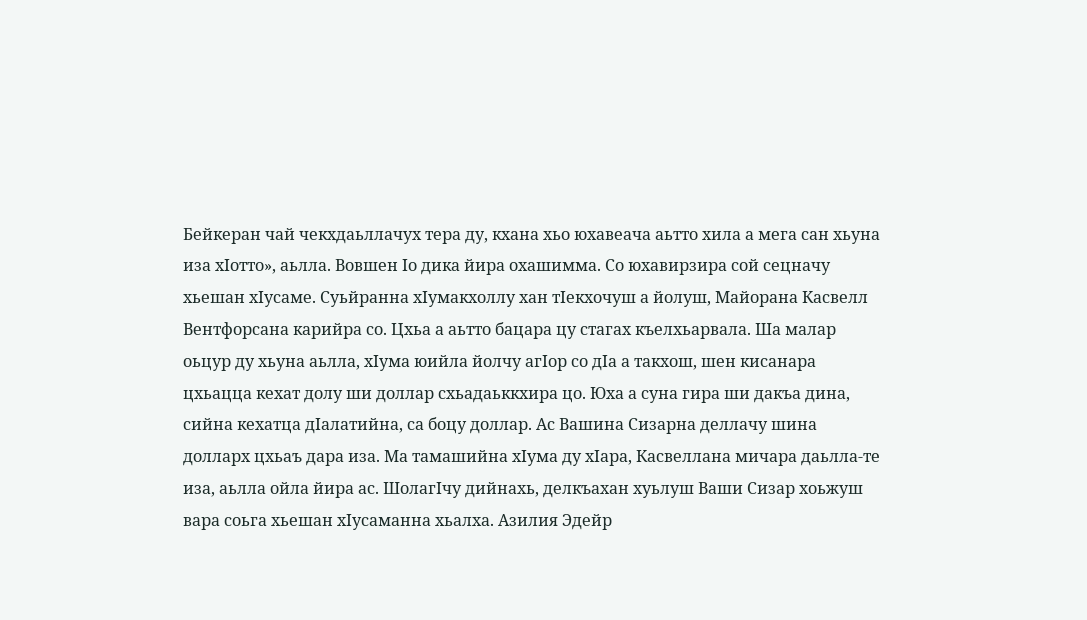Бейкеран чай чекхдаьллачух тера ду, кхана хьо юхавеача аьтто хила а мега сан хьуна иза хIотто», аьлла. Вовшен Iо дика йира охашимма. Со юхавирзира сой сецначу хьешан хIусаме. Суьйранна хIумакхоллу хан тIекхочуш а йолуш, Майорана Касвелл Вентфорсана карийра со. Цхьа а аьтто бацара цу стагах къелхьарвала. Ша малар оьцур ду хьуна аьлла, хIума юийла йолчу агIор со дIа а такхош, шен кисанара цхьацца кехат долу ши доллар схьадаьккхира цо. Юха а суна гира ши дакъа дина, сийна кехатца дIалатийна, са боцу доллар. Ас Вашина Сизарна деллачу шина долларх цхьаъ дара иза. Ма тамашийна хIума ду хIара, Касвеллана мичара даьлла-те иза, аьлла ойла йира ас. ШолагIчу дийнахь, делкъахан хуьлуш Ваши Сизар хоьжуш вара соьга хьешан хIусаманна хьалха. Азилия Эдейр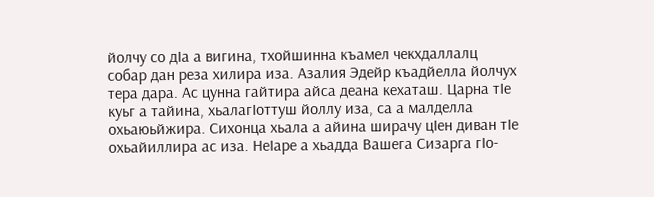йолчу со дIа а вигина, тхойшинна къамел чекхдаллалц собар дан реза хилира иза. Азалия Эдейр къадйелла йолчух тера дара. Ас цунна гайтира айса деана кехаташ. Царна тIе куьг а тайина, хьалагIоттуш йоллу иза, са а малделла охьаюьйжира. Сихонца хьала а айина ширачу цIен диван тIе охьайиллира ас иза. НеIаре а хьадда Вашега Сизарга гIо-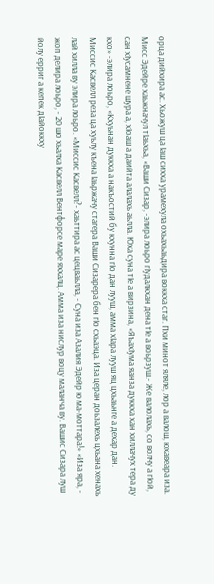орца дийхира ас. Хьожуш ца Iаш сихха урамехула охьахьаьдира воккха стаг. Пхи минот яляле, лор а валош, юхавеара иза. Мисс Эдейре хаьжначул тIаьхьа, «Ваши Сизар, -элира лоьро гIудалкхан дена тIе а воьрзуш.- Же валолахь, со волчу а гIой, сан хIусамнене шура а, хIоаш а даийта алалахь аьлла. Юха суна тIе а вирзина, «ЯъахIума яанза дуккха хан хиллачух тера ду кхо» -элира лоьро, «Кхуьнан дуккха а накъостий бу кхунна гIо дан лууш, амма хIара лууш яц цхьаьнге а дехар дан. Миссис Касвелл реза ца хуьлу къена Iаьржачу стагера Ваши Сизарера бен гIо схьаэца. Иза церан доьзалехь цхьана хенахь лай хилла ву элира лоьро. «Миссис Касвелл?- хаьттира ас цецваьлла, - Суна иза Азалия Эдейр ю ма-моттара!» «Иза яра, - жоп делира лоьро, - 20 шо хьалха Касвелл Вентфорсе маре яххалц. Амма иза нислур воцу маланча ву. Вашис Сизара луш йолу ерриг а кепек дIайоккху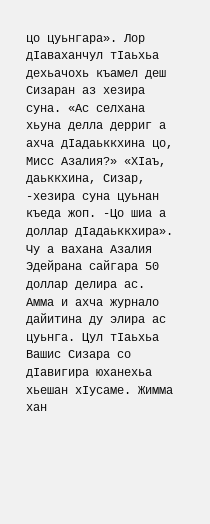цо цуьнгара». Лор дIаваханчул тIаьхьа дехьачохь къамел деш Сизаран аз хезира суна. «Ас селхана хьуна делла дерриг а ахча дIадаьккхина цо, Мисс Азалия?» «ХIаъ, даьккхина, Сизар, -хезира суна цуьнан къеда жоп. -Цо шиа а доллар дIадаьккхира». Чу а вахана Азалия Эдейрана сайгара 50 доллар делира ас. Амма и ахча журнало дайитина ду элира ас цуьнга. Цул тIаьхьа Вашис Сизара со дIавигира юханехьа хьешан хIусаме. Жимма хан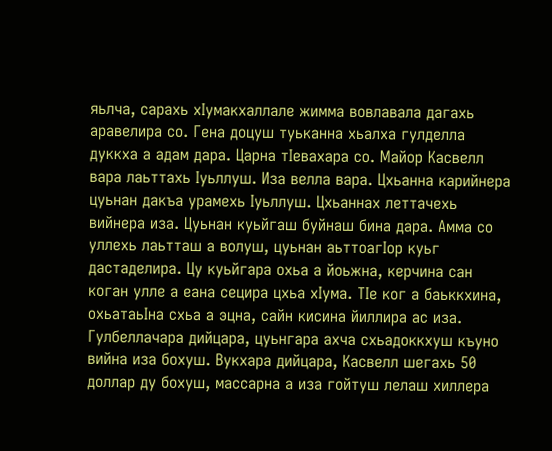яьлча, сарахь хIумакхаллале жимма вовлавала дагахь аравелира со. Гена доцуш туьканна хьалха гулделла дуккха а адам дара. Царна тIевахара со. Майор Касвелл вара лаьттахь Iуьллуш. Иза велла вара. Цхьанна карийнера цуьнан дакъа урамехь Iуьллуш. Цхьаннах леттачехь вийнера иза. Цуьнан куьйгаш буйнаш бина дара. Амма со уллехь лаьтташ а волуш, цуьнан аьттоагIор куьг дастаделира. Цу куьйгара охьа а йоьжна, керчина сан коган улле а еана сецира цхьа хIума. ТIе ког а баьккхина, охьатаьIна схьа а эцна, сайн кисина йиллира ас иза. Гулбеллачара дийцара, цуьнгара ахча схьадоккхуш къуно вийна иза бохуш. Вукхара дийцара, Касвелл шегахь 50 доллар ду бохуш, массарна а иза гойтуш лелаш хиллера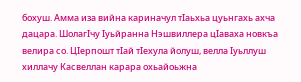бохуш. Амма иза вийна кариначул тIаьхьа цуьнгахь ахча дацара. ШолагIчу Iуьйранна Нэшвиллера цIаваха новкъа велира со. ЦIерпошт тIай тIехула йолуш, велла Iуьллуш хиллачу Касвеллан карара охьайоьжна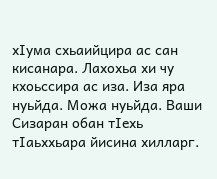хIума схьаийцира ас сан кисанара. Лахохьа хи чу кхоьссира ас иза. Иза яра нуьйда. Можа нуьйда. Ваши Сизаран обан тIехь тIаьххьара йисина хилларг.